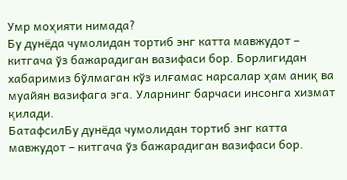Умр моҳияти нимада?
Бу дунёда чумолидан тортиб энг катта мавжудот – китгача ўз бажарадиган вазифаси бор. Борлигидан хабаримиз бўлмаган кўз илғамас нарсалар ҳам аниқ ва муайян вазифага эга. Уларнинг барчаси инсонга хизмат қилади.
БатафсилБу дунёда чумолидан тортиб энг катта мавжудот – китгача ўз бажарадиган вазифаси бор.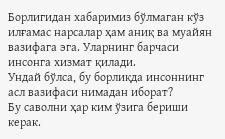Борлигидан хабаримиз бўлмаган кўз илғамас нарсалар ҳам аниқ ва муайян вазифага эга. Уларнинг барчаси инсонга хизмат қилади.
Ундай бўлса, бу борлиқда инсоннинг асл вазифаси нимадан иборат?
Бу саволни ҳар ким ўзига бериши керак.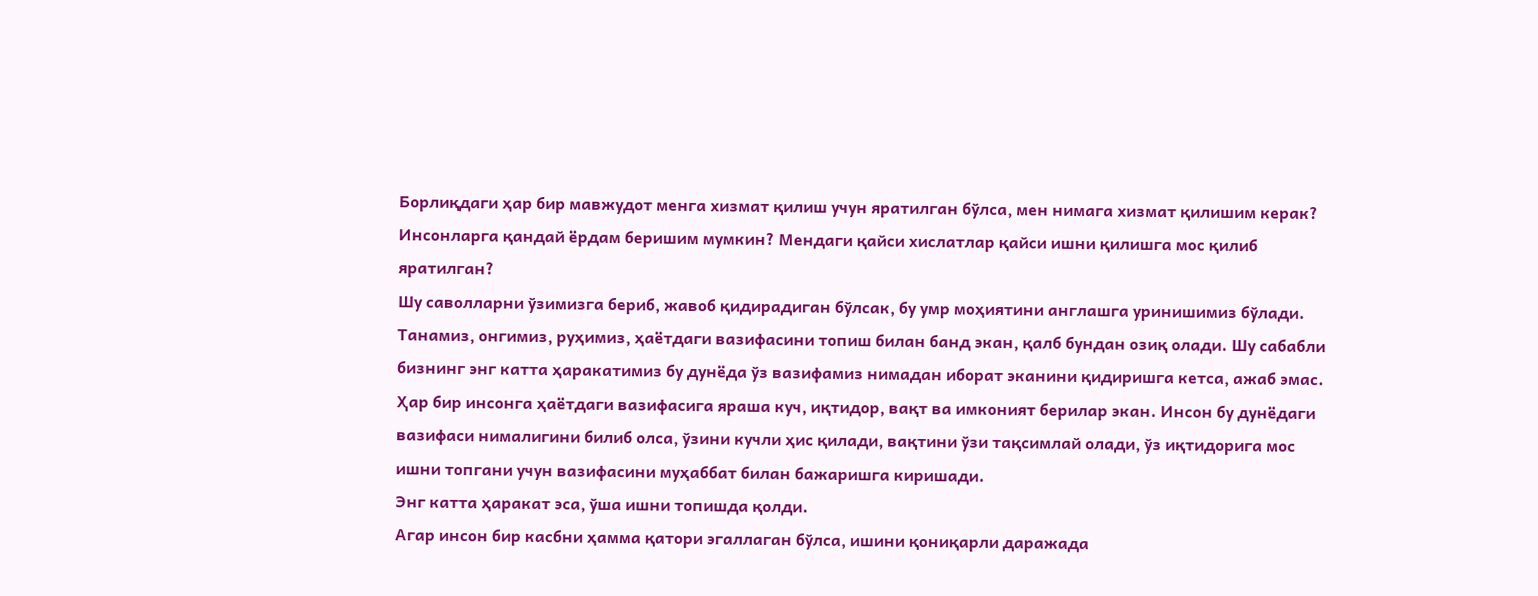Борлиқдаги ҳар бир мавжудот менга хизмат қилиш учун яратилган бўлса, мен нимага хизмат қилишим керак? Инсонларга қандай ёрдам беришим мумкин? Мендаги қайси хислатлар қайси ишни қилишга мос қилиб яратилган?
Шу саволларни ўзимизга бериб, жавоб қидирадиган бўлсак, бу умр моҳиятини англашга уринишимиз бўлади. Танамиз, онгимиз, руҳимиз, ҳаётдаги вазифасини топиш билан банд экан, қалб бундан озиқ олади. Шу сабабли бизнинг энг катта ҳаракатимиз бу дунёда ўз вазифамиз нимадан иборат эканини қидиришга кетса, ажаб эмас.
Ҳар бир инсонга ҳаётдаги вазифасига яраша куч, иқтидор, вақт ва имконият берилар экан. Инсон бу дунёдаги вазифаси нималигини билиб олса, ўзини кучли ҳис қилади, вақтини ўзи тақсимлай олади, ўз иқтидорига мос ишни топгани учун вазифасини муҳаббат билан бажаришга киришади.
Энг катта ҳаракат эса, ўша ишни топишда қолди.
Агар инсон бир касбни ҳамма қатори эгаллаган бўлса, ишини қониқарли даражада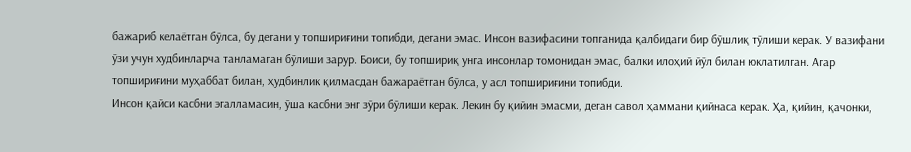бажариб келаётган бўлса, бу дегани у топшириғини топибди, дегани эмас. Инсон вазифасини топганида қалбидаги бир бўшлиқ тўлиши керак. У вазифани ўзи учун худбинларча танламаган бўлиши зарур. Боиси, бу топшириқ унга инсонлар томонидан эмас, балки илоҳий йўл билан юклатилган. Агар топшириғини муҳаббат билан, ҳудбинлик қилмасдан бажараётган бўлса, у асл топшириғини топибди.
Инсон қайси касбни эгалламасин, ўша касбни энг зўри бўлиши керак. Лекин бу қийин эмасми, деган савол ҳаммани қийнаса керак. Ҳа, қийин, қачонки,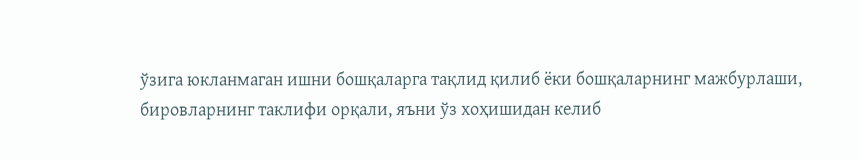ўзига юкланмаган ишни бошқаларга тақлид қилиб ёки бошқаларнинг мажбурлаши, бировларнинг таклифи орқали, яъни ўз хоҳишидан келиб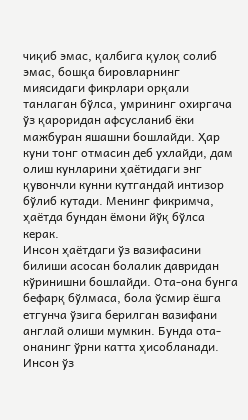чиқиб эмас, қалбига қулоқ солиб эмас, бошқа бировларнинг миясидаги фикрлари орқали танлаган бўлса, умрининг охиргача ўз қароридан афсусланиб ёки мажбуран яшашни бошлайди. Ҳар куни тонг отмасин деб ухлайди, дам олиш кунларини ҳаётидаги энг қувончли кунни кутгандай интизор бўлиб кутади. Менинг фикримча, ҳаётда бундан ёмони йўқ бўлса керак.
Инсон ҳаётдаги ўз вазифасини билиши асосан болалик давридан кўринишни бошлайди. Ота-она бунга бефарқ бўлмаса, бола ўсмир ёшга етгунча ўзига берилган вазифани англай олиши мумкин. Бунда ота-онанинг ўрни катта ҳисобланади. Инсон ўз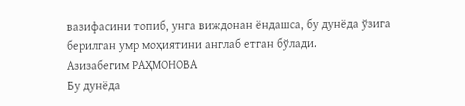вазифасини топиб, унга виждонан ёндашса, бу дунёда ўзига берилган умр моҳиятини англаб етган бўлади.
Азизабегим РАҲМОНОВА
Бу дунёда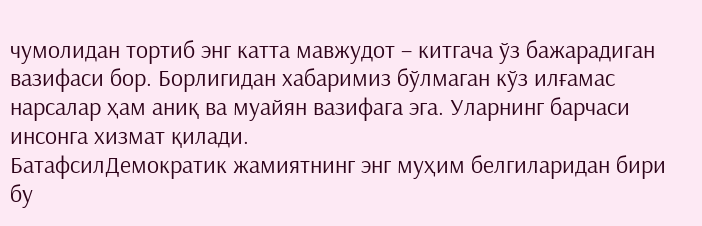чумолидан тортиб энг катта мавжудот – китгача ўз бажарадиган вазифаси бор. Борлигидан хабаримиз бўлмаган кўз илғамас нарсалар ҳам аниқ ва муайян вазифага эга. Уларнинг барчаси инсонга хизмат қилади.
БатафсилДемократик жамиятнинг энг муҳим белгиларидан бири бу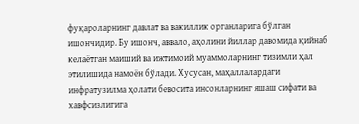фуқароларнинг давлат ва вакиллик органларига бўлган ишончидир. Бу ишонч, аввало, аҳолини йиллар давомида қийнаб келаётган маиший ва ижтимоий муаммоларнинг тизимли ҳал этилишида намоён бўлади. Хусусан, маҳаллалардаги инфратузилма ҳолати бевосита инсонларнинг яшаш сифати ва хавфсизлигига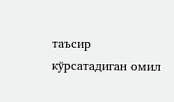таъсир кўрсатадиган омил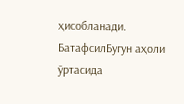ҳисобланади.
БатафсилБугун аҳоли ўртасида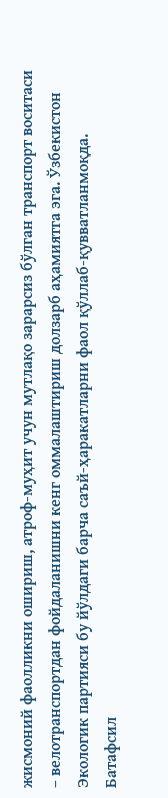жисмоний фаолликни ошириш, атроф-муҳит учун мутлақо зарарсиз бўлган транспорт воситаси – велотранспортдан фойдаланишни кенг оммалаштириш долзарб аҳамиятга эга. Ўзбекистон Экологик партияси бу йўлдаги барча саъй-ҳаракатларни фаол қўллаб-қувватланмоқда.
Батафсил